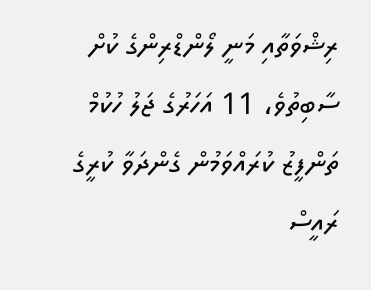ރިޝްވަތާއި މަނީ ލޯންޑްރިންގެ ކުށް ސާބިތުވެ، 11 އަހަރުގެ ޖަލު ހުކުމް ތަންފީޒު ކުރައްވަމުން ގެންދަވާ ކުރީގެ ރައީސް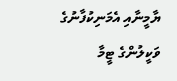ޔާމީނާއި އެމަނިކުފާނުގެ ވަކީލުންގެ ޓީމާ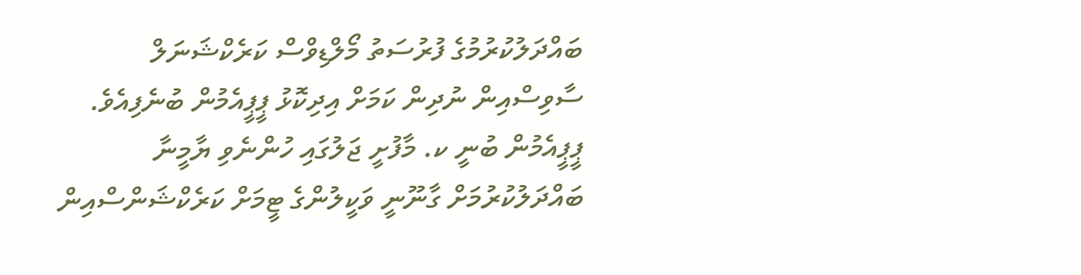ބައްދަލުކުރުމުގެ ފުރުސަތު މޯލްޑިވްސް ކަރެކްޝަނަލް ސާވިސްއިން ނުދިން ކަމަށް އިދިކޮޅު ޕީޕީއެމުން ބުނެފިއެވެ.
ޕީޕީއެމުން ބުނީ ކ. މާފުށީ ޖަލުގައި ހުންނެވި ޔާމީނާ ބައްދަލުކުރުމަށް ގާނޫނީ ވަކީލުންގެ ޓީމަށް ކަރެކްޝަންސްއިން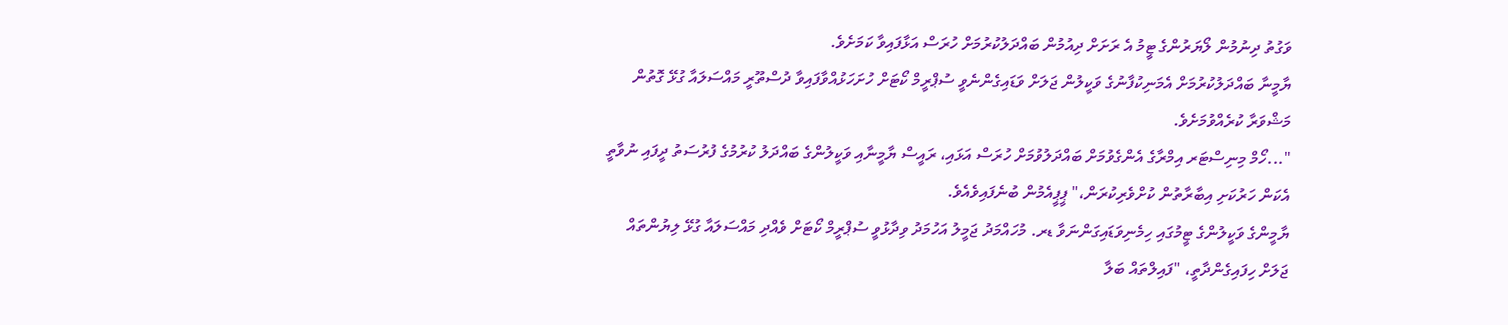ވަގުތު ދިނުމުން ލޯޔަރުންގެ ޓީމު އެ ރަށަށް ދިއުމުން ބައްދަލުކުރުމަށް ހުރަސް އަޅާފައިވާ ކަމަށެވެ.
ޔާމީނާ ބައްދަލުކުރުމަށް އެމަނިކުފާނުގެ ވަކީލުން ޖަލަށް ވަޑައިގެންނެވީ ސުޕްރީމް ކޯޓަށް ހުށަހަޅުއްވާފައިވާ ދުސްތޫރީ މައްސަލައާ ގުޅޭ ގޮތުން މަޝްވަރާ ކުރެއްވުމަށެވެ.
"...ހޯމް މިނިސްޓަރ އިމްރާގެ އެންގެވުމަށް ބައްދަލުވުމަށް ހުރަސް އަޅައި، ރައީސް ޔާމީނާއި ވަކީލުންގެ ބައްދަލު ކުރުމުގެ ފުރުސަތު ދީފައި ނުވާތީ އެކަން ހަރުކަށި އިބާރާތުން ކުށްވެރިކުރަން،" ޕީޕީއެމުން ބުނެފައިވެއެވެ.
ޔާމީންގެ ވަކީލުންގެ ޓީމުގައި ހިމެނިވަޑައިގަންނަވާ ޑރ. މުހައްމަދު ޖަމީލު އަހުމަދު ވިދާޅުވީ ސުޕްރީމް ކޯޓަށް ވެއްދި މައްސަލައާ ގުޅޭ ލިޔުންތައް ޖަލަށް ހިފައިގެންދާތީ، "ފައިލްތައް ބަލާ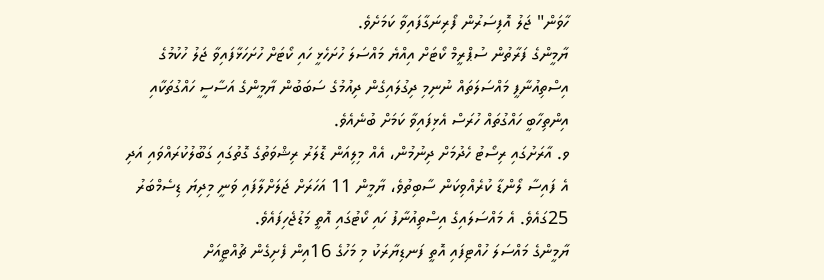ހާވަން" ޖަލު އޮފިސަރުން ފޯރިނަގާފައިވާ ކަމަށެވެ.
ޔާމީންގެ ފަރާތުން ސުޕްރީމް ކޯޓަށް އިއްޔެ މައްސަލަ ހުށަހެޅީ ހައި ކޯޓަށް ހުށަހަޅާފައިވާ ޖަލު ހުކުމުގެ އިސްތިއުނާފީ މައްސަލަތައް ނުނިމި ދިގުލައިގެން ދިއުމުގެ ސަބަބުން ޔާމީންގެ އަސާސީ ހައްގުތަކާއި އިންތިހާބީ ހައްގުތައް ހުރަސް އެޅިފައިވާ ކަމަށް ބުނެއެވެ.
ވ. އާރަށުގައި ރިސޯޓު ހެދުމަށް ދިނުމުން، އެއް މިލިއަން ޑޮލަރު ރިޝްވަތުގެ ގޮތުގައި ގަބޫލުކުރައްވައި އަދި އެ ފައިސާ ލޯންޑާ ކުރެއްވިކަން ސާބިތުވެ، ޔާމީން 11 އަހަރަށް ޖަލަށްލާފައި ވަނީ މިދިޔަ ޑިސެމްބަރު 25ގައެވެ. އެ މައްސަލައިގެ އިސްތިއުނާފު ހައި ކޯޓުގައި އޮތީ މަޑުޖެހިފައެވެ.
ޔާމީންގެ މައްސަލަ ހުއްޓިފައި އޮތީ ފަނޑިޔާރަކު މި މަހުގެ 16އިން ފެށިގެން ޗުއްޓީއަށް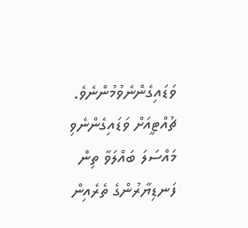ވަޑައިގެންނެވުމުންނެވެ. ޗުއްޓީއަށް ވަޑައިގެންނެވި މައްސަލަ ބައްލަވާ ތިން ފަނޑިޔާރުންގެ ތެރެއިން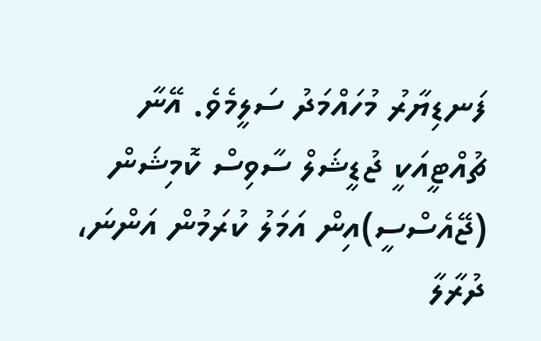ފަނޑިޔާރު މުހައްމަދު ސަލީމެވެ. އޭނާ ޗުއްޓީއަކީ ޖުޑީޝަލް ސާވިސް ކޮމިޝަން (ޖޭއެސްސީ)އިން އަމަލު ކުރަމުން އަންނަ، ދުރާލާ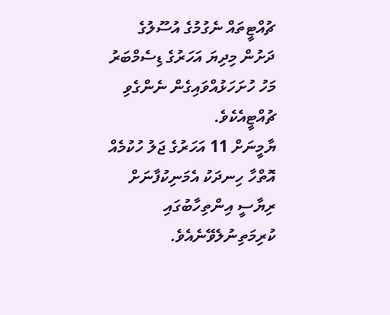ޗުއްޓީތައް ނެގުމުގެ އުސޫލުގެ ދަށުން މިދިޔަ އަހަރުގެ ޑިސެމްބަރު މަހު ހުށަހަޅުއްވައިގެން ނެންގެވި ޗުއްޓީއެކެވެ.
ޔާމީނަށް 11 އަހަރުގެ ޖަލު ހުކުމެއް އޮތްހާ ހިނދަކު އެމަނިކުފާނަށް ރިޔާސީ އިންތިހާބުގައި ކުރިމަތިނުލެވޭނެއެވެ.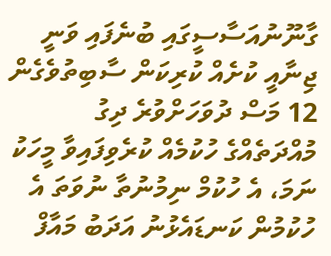ގާނޫނުއަސާސީގައި ބުނެފައި ވަނީ ޖިނާއީ ކުށެއް ކުރިކަން ސާބިތުވެގެން 12 މަސް ދުވަހަށްވުރެ ދިގު މުއްދަތެއްގެ ހުކުމެއް ކުރެވިފައިވާ މީހަކު ނަމަ، އެ ހުކުމް ނިމުނުތާ ނުވަތަ އެ ހުކުމުން ކަނޑައެޅުނު އަދަބު މައާފް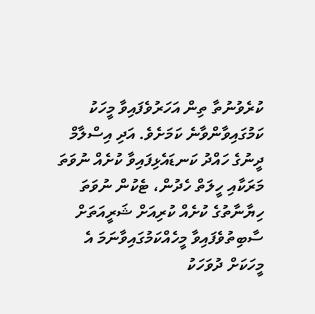ކުރެވުނުތާ ތިން އަހަރުވެފައިވާ މީހަކު ކަމުގައިވާންވާނެ ކަމަށެވެ. އަދި އިސްލާމް ދީނުގެ ހައްދު ކަނޑައެޅިފައިވާ ކުށެއް ނުވަތަ މަރަކާއި ހީލަތް ހެދުން، ޓެކުން ނުވަތަ ހިޔާނާތުގެ ކުށެއް ކުރިއަށް ޝަރީއަތަށް ސާބިތުވެފައިވާ މީހެއްކަމުގައިވާނަމަ އެ މީހަކަށް ދުވަހަކު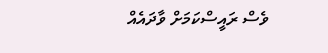ވެސް ރައީސްކަމަށް ވާދައެއް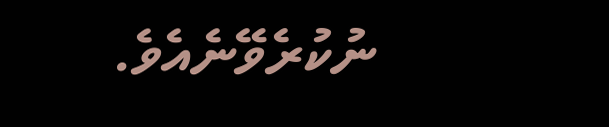ނުކުރެވޭނެއެވެ.